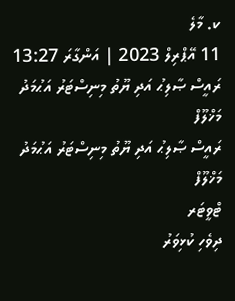ކ. މާލެ
11 އޭޕްރިލް 2023 | އަންގާރަ 13:27
ރައީސް ޞާލިޙު އަދި ޔޫތު މިނިސްޓަރު އަޙުމަދު މަޚްލޫފް
ރައީސް ޞާލިޙު އަދި ޔޫތު މިނިސްޓަރު އަޙުމަދު މަޚްލޫފް
ޓްވީޓަރ
ދިވެހި ކުޅިވަރު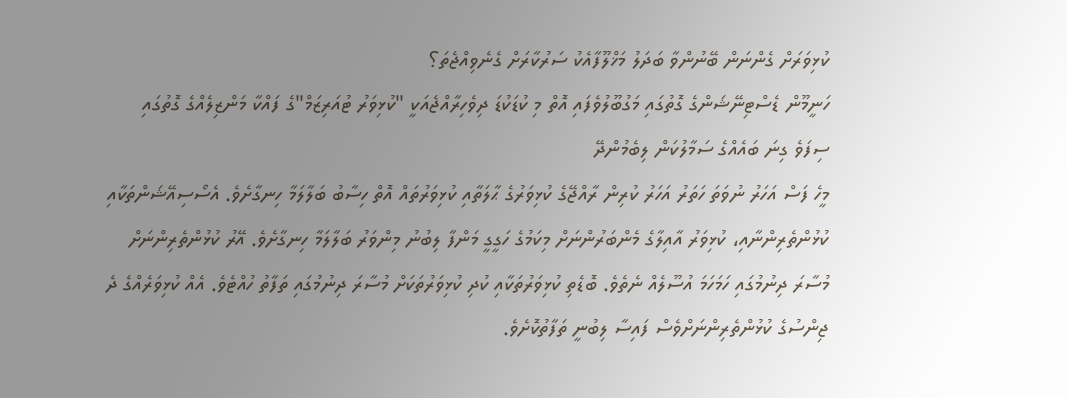ކުޅިވަރަށް ގެންނަން ބޭނުންވާ ބަދަލު މަޚްލޫފާއެކު ސަރުކާރަށް ގެނެވިއްޖެތަ؟
ހަނީމޫން ޑެސްޓިނޭޝަންގެ ގޮތުގައި މަގުބޫލުވެފައި އޮތް މި ކުޑަކުޑަ ދިވެހިރާއްޖެއަކީ "ކުޅިވަރު ޓުއަރިޒަމް"ގެ ފައްކާ މަންޒިލެއްގެ ގޮތުގައި ސިފަވެ ގިނަ ބައެއްގެ ސަމާލުކަން ލިބެމުންދޭ
މީހެ ފަސް އަހަރު ނުވަތަ ހަތަރު އަހަރު ކުރިން ރާއްޖޭގެ ކުޅިވަރުގެ ޙާލަތާއި ކުޅިވަރުތައް އޮތް ހިސާބު ބަލާލަމާ ހިނގާށެވެ. އެސޯސިއޭޝަންތަކާއި ކުޅުންތެރިންނާއި، ކުޅިވަރު އާއިލާގެ މެންބަރުންނަށް މިކަމުގެ ހަގީގީ މަންފާ ލިބުނު މިންވަރު ބަލާލަމާ ހިނގާށެވެ. އޭރު ކުޅުންތެރިންނަށް މުސާރަ ދިނުމުގައި ހަމަހަމަ އުސޫލެއް ނެތެވެ. ބޮޑެތި ކުޅިވަރުތަކާއި ކުދި ކުޅިވަރުތަކަށް މުސާރަ ދިނުމުގައި ތަފާތު ހުއްޓެވެ. އެއް ކުޅިވަރެއްގެ ދެ ޖިންސުގެ ކުޅުންތެރިންނަށްވެސް ފައިސާ ލިބުނީ ތަފާތުކޮށެވެ.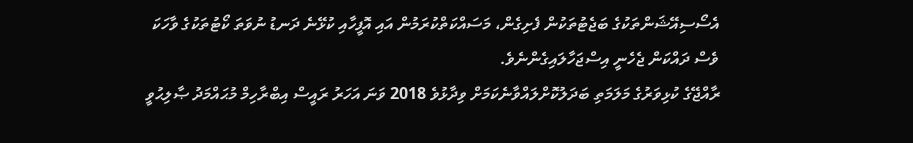އެސޯސިއޭޝަންތަކުގެ ބަޖެޓުތަކުން ފެށިގެން، މަސައްކަތްކުރަމުން އައި އޮފީހާއި ކުޅޭނެ ދަނޑު ނުވަތަ ކޯޓުތަކުގެ ވާހަކަ ވެސް ދައްކަން ޖެހެނީ އިސްޖަހާލައިގެންނެވެ.
ރާއްޖޭގެ ކުޅިވަރުގެ މަލަމަތި ބަދަލުކޮށްލައްވާނެކަމަށް ވިދާޅުވެ 2018 ވަނަ އަހަރު ރައީސް އިބްރާހިމް މުޙައްމަދު ޞާލިޙުވީ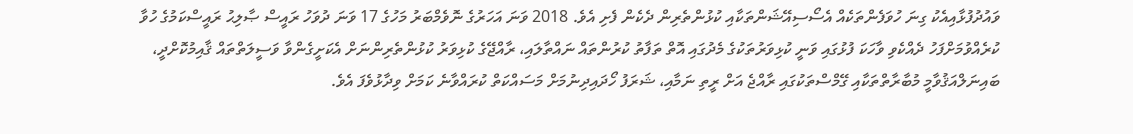ވައުދުފުޅާއިއެކު ގިނަ ހުވަފެންތަކެއް އެސޯސިއޭޝަންތަކާއި ކުޅުންތެރިން ދެކެން ފެށި އެވެ. 2018 ވަނަ އަހަރުގެ ނޮވެމްބަރު މަހުގެ 17 ވަނަ ދުވަހު ރައީސް ޞާލިޙު ރައީސްކަމުގެ ހުވާ ކުރެއްވުމަށްފަހު ދެއްކެވި ވާހަކަ ފުޅުގައި ވަނީ ކުޅިވަރުތަކުގެ މެދުގައި އޮތް ތަފާތު ކުރުންތައް ނައްތާލައި، ރާއްޖޭގެ ކުޅިވަރު ކުޅުންތެރިންނަށް އެކަށީގެންވާ ވަސީލަތްތައް ޤާއިމުކޮށްދީ، ބައިނަލްއަޤުވާމީ މުބާރާތްތަކާއި ގޭމްސްތަކުގައި ރާއްޖެ އަށް ރީތި ނަމާއި، ޝަރަފު ހޯދައިދިނުމަށް މަސައްކަތް ކުރައްވާނެ ކަމަށް ވިދާޅުވެފަ އެވެ.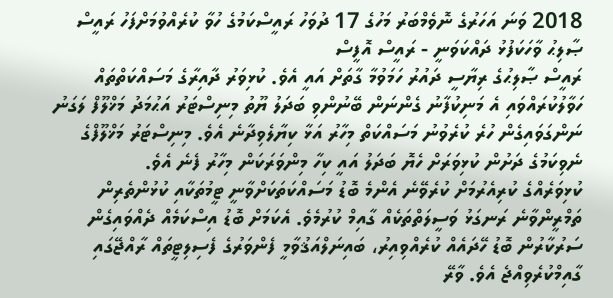2018 ވަނަ އަހަރުގެ ނޮވެމްބަރު މަހުގެ 17 ދުވަހު ރައީސްކަމުގެ ހުވާ ކުރެއްވުމަށްފަހު ރައީސް ޞާލިޙު ވާހަކަފުޅު ދައްކަވަނީ - ރައީސް އޮފީސް
ރައީސް ޞާލިޙުގެ ރިޔާސީ ދައުރު ހަމަވުމާ ގާތަށް އައީ އެވެ. ކުޅިވަރު ދާއިރާގެ މަސައްކަތްތައް ހަވާލުކުރައްވައި އެ މަނިކުފާނު ގެންނަން ބޭނުންވި ބަދަލު ޔޫތު މިނިސްޓަރު އަޙުމަދު މަޚްލޫފް ލަގަނު ނަންގަވައިގެން ހުރެ ކުރެވުނު މަސައްކަތް މިހާރު އަޅާ ކިޔާލެވިދާނެ އެވެ. މިނިސްޓަރު މަޚްލޫފްގެ ނެވިކަމުގެ ދަށުން ކުޅިވަރަށް ހެޔޮ ބަދަލު އައީ ކިހާ މިންވަރަކަން މިހާރު ފެނެ އެވެ.
ކުޅިވަރެއްގެ ކުރިއެރުމަށް ކުރެވޭނެ އެންމެ ބޮޑު މަސައްކަތަކަށްވާނީ ޓީމުތަކާއި ކުޅުންތެރިން ތަމްރީންވާނެ ރަނގަޅު ވަސީލަތްތަކެއް ގާއިމް ކުރުމެވެ. އެކަމަށް ބޮޑު އިސްކަމެއް ދެއްވައިގެން ސަރުކާރުން ބޮޑު ހޭދައެއް ކުރެއްވިއިރު، ބައިނަލްއަޤުވާމީ ފެންވަރުގެ ފެސިލިޓީތައް ރާއްޖޭގައި ގާއިމްކުރެވިއްޖެ އެވެ. ވާރޭ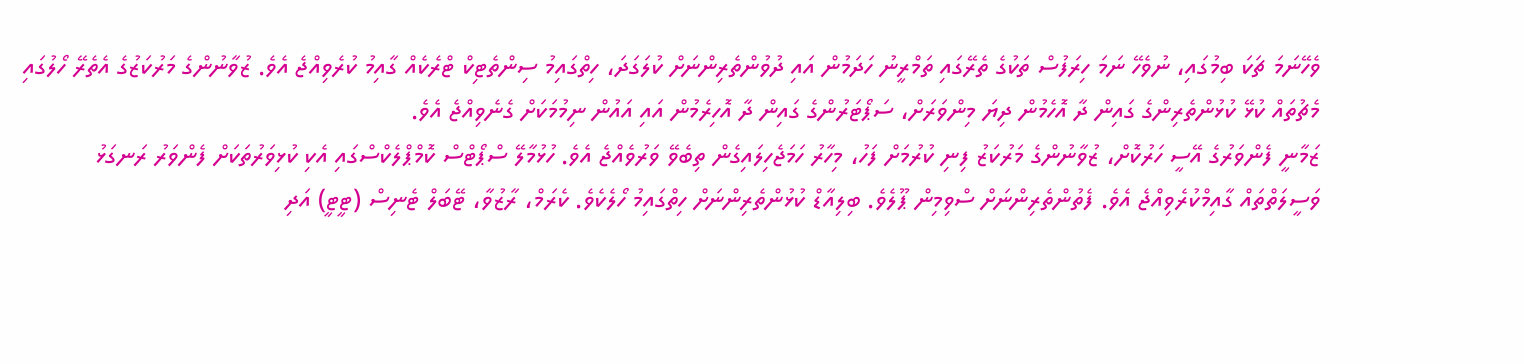ވެހޭނަމަ ޗަކަ ބިމުގައި، ނުވެހޭ ނަމަ ހިރަފުސް ތަކުގެ ތެރޭގައި ތަމްރީނު ހަދަމުން އައި ދުވުންތެރިންނަށް ކުލަގަދަ، ހިތްގައިމު ސިންތެޓިކް ޓްރެކެއް ގާއިމު ކުރެވިއްޖެ އެވެ. ޒުވާނުންގެ މަރުކަޒުގެ އެތެރޭ ހޯލުގައި މެޗުތައް ކުޅޭ ކުޅުންތެރިންގެ ގައިން ދާ އޮހެމުން ދިޔަ މިންވަރަށް، ސަޕޯޓަރުންގެ ގައިން ދާ އޮހިރެމުން އައި އައުން ނިމުމަކަށް ގެނެވިއްޖެ އެވެ.
ޒަމާނީ ފެންވަރުގެ އޭސީ ހަރުކޮށް، ޒުވާނުންގެ މަރުކަޒު ފިނި ކުރުމަށް ފަހު، މިހާރު ހަމަޖެހިލައިގެން ތިބެވޭ ވަރުވެއްޖެ އެވެ. ހުޅުމާލޭ ސްޕޯޓްސް ކޮމްޕްލެކްސްގައި އެކި ކުޅިވަރުތަކަށް ފެންވަރު ރަނގަޅު ވަސީލަތްތައް ގާއިމްކުރެވިއްޖެ އެވެ. ފެތުންތެރިންނަށް ސްވިމިން ޕޫލެވެ. ބިލިއާޑް ކުޅުންތެރިންނަށް ހިތްގައިމު ހޯލެކެވެ. ކެރަމް، ރާޒުވާ، ޓޭބަލް ޓެނިސް (ޓީޓީ) އަދި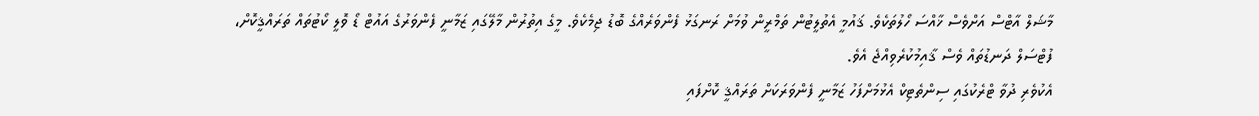މާޝަލް އާޓްސް އަށްވެސް ޚާއްސަ ހޯލުތަކެވެ. ޤައުމީ އެތުލީޓުން ތަމްރީން ވުމަށް ރަނގަޅު ފެންވަރެއްގެ ބޮޑު ޖިމެކެވެ. މީގެ އިތުރުން މާލޭގައި ޒަމާނީ ފެންވަރުގެ އައުޓް ޑޯ ވޮލީ ކޯޓުތައް ތަރައްޤީކޮށް، ފުޓްސަލް ދަނޑުތައް ވެސް ޤާއިމުކުރެވިއްޖެ އެވެ.
އެކުވެރި ދުވާ ޓްރެކުގައި ސިންތެޓިކް އެޅުމަށްފަހު ޒަމާނީ ފެންވަރަކަށް ތަރައްޤީ ކޮށްފައި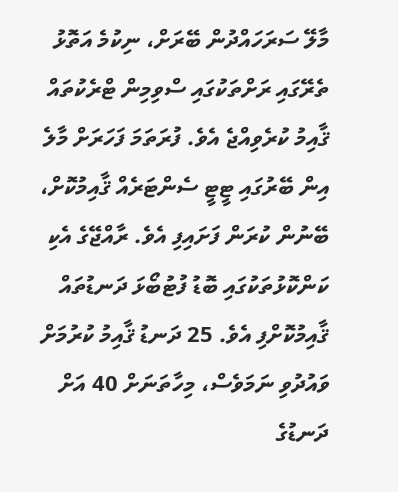މާލޭ ސަރަހައްދުން ބޭރަށް، ނިކުމެ އަތޮޅު ތެރޭގައި ރަށްތަކުގައި ސްވިމިން ޓްރެކުތައް ޤާއިމު ކުރެވިއްޖެ އެވެ. ފުރަތަމަ ފަހަރަށް މާލެ އިން ބޭރުގައި ޓީޓީ ސެންޓަރެއް ޤާއިމުކޮށް، ބޭނުން ކުރަން ފަށައިފި އެވެ. ރާއްޖޭގެ އެކި ކަންކޮޅުތަކުގައި ބޮޑު ފުޓުބޯޅަ ދަނޑުތައް ޤާއިމުކޮށްފި އެވެ. 25 ދަނޑު ޤާއިމު ކުރުމަށް ވައުދުވި ނަމަވެސް، މިހާތަނަށް 40 އަށް ދަނޑުގެ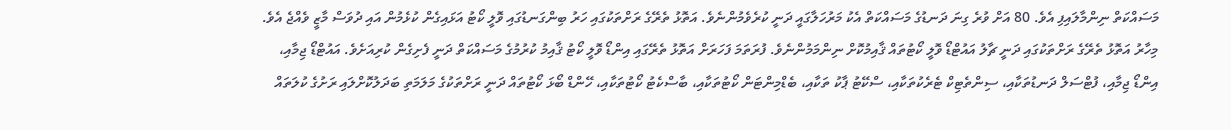މަސައްކަތް ނިންމާލައިފި އެވެ. 80 އަށް ވުރެ ގިނަ ދަނޑުގެ މަސައްކަތް އެކު މަރުހަލާގައީ ދަނީ ކުރެވެމުންނެވެ. އަތޮޅު ތެރޭގެ ރަށްތަކުގައި ހަރު ބިންގަނޑުގައި ވޮލީ ކޯޓު އަޅައިގެން ކުޅެމުން އައި ދުވަސް މާޒީ ވެއްޖެ އެވެ. މިހާރު އަތޮޅު ތެރޭގެ ރަށްތަކުގައި ދަނީ ޗާލު އައުޓްޑޯ ވޮލީ ކޯޓުތައް ޤާއިމުކޮށް ނިންމަމުންނެވެ. ފުރަތަމަ ފަހަރަށް އަތޮޅު ތެރޭގައި އިންޑޯ ވޮލީ ކޯޓު ޤާއިމު ކުރުމުގެ މަސައްކަތް ދަނީ ފެށިގެން ކުރިއަށެވެ. އައުޓްޑޯ ޖިމާއި، އިންޑޯ ޖިމާއި، ފުޓްސަލް ދަނޑުތަކާއި، ސިންތެޓިކް ޓެރެކުތަކާއި، ސްކޭޓު ޕާކު ތަކާއި، ބެޑްމިންޓަން ކޯޓުތަކާއި، ބާސްކެޓު ކޯޓުތަކާއި، ހޭންޑް ބޯޅަ ކޯޓުތައް ދަނީ ރަށްތަކުގެ މަލަމަތި ބަދަލުކޮށްލައި ރަށުގެ ކުލަތައް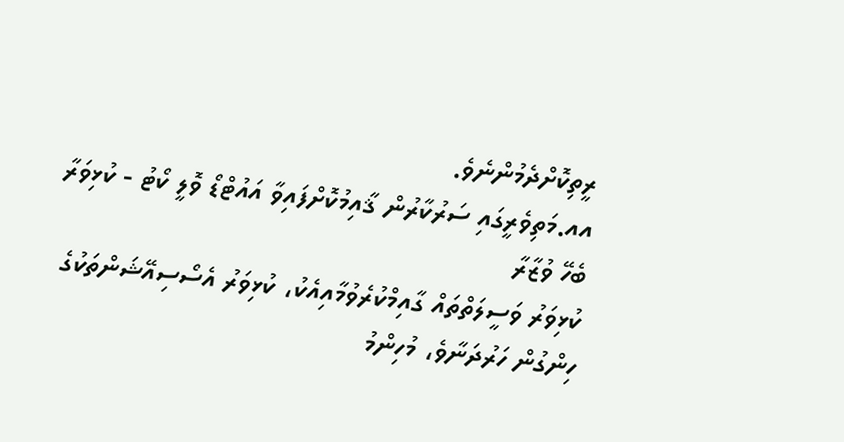ރީތިކޮށްދެމުންނެވެ.
އއ.މަތިވެރީގައި ސަރުކާރުން ޤާއިމުކޮށްފައިވާ އައުޓްޑޯ ވޮލީ ކޯޓު - ކުޅިވަރާ ބެހޭ ވުޒާރާ
ކުޅިވަރު ވަސީލަތްތައް ގާއިމްކުރެވުމާއިއެކު، ކުޅިވަރު އެސޯސިއޭޝަންތަކުގެ ހިންގުން ހަރުދަނާވެ، މުހިންމު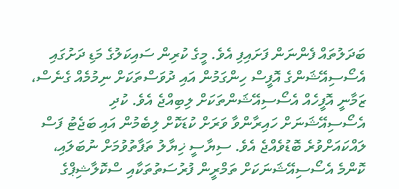ބަދަލުތައް ފެންނަން ފަށައިފި އެވެ. މީގެ ކުރިން ސައިކަލުގެ މަޑި ދަށުގައި އެސޯސިއޭޝަންގެ އޮފީސް ހިންގަމުން އައި ދުވަސްތަކަށް ނިމުމެއް ގެނެސް، ޒަމާނީ އޮފީހެއް އެސޯސިއޭޝަންތަކަށް ލިބިއްޖެ އެވެ. ކުދި އެސޯސިއޭޝަނަށް ހައިރާންވާ ވަރަށް ކުޑަކޮށް ލިބެމުން އައި ބަޖެޓު ފަސް ލައްކައަށްވުރެ ބޮޑުވެއްޖެ އެވެ. ސިޔާސީ ޚިޔާލު ތަފާތުވުމަށް ނުބަލައި، ކޮންމެ އެސޯސިއޭޝަނަކަށް ތަމްރީން ފުރުސަތުތަކާއި ސްކޮލާޝިޕްގެ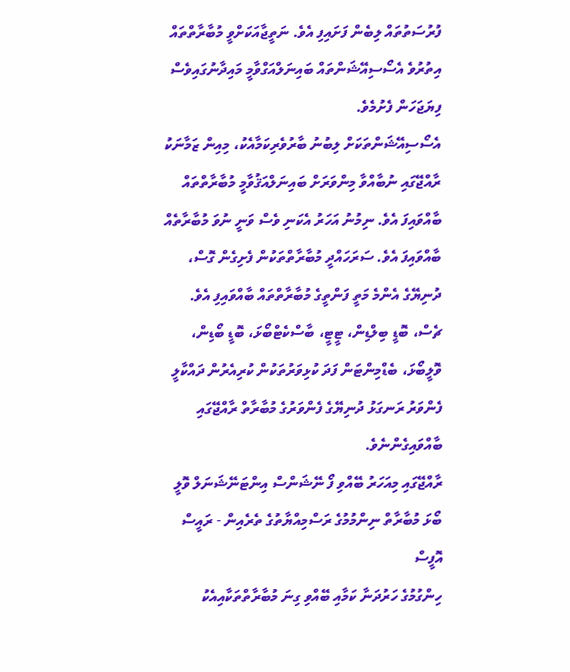ފުރުސަތުތައް ލިބެން ފަށައިފި އެވެ. ނަތީޖާއަކަށްވީ މުބާރާތްތައް އިތުރުވެ އެސޯސިއޭޝަންތައް ބައިނަލްއަގްވާމީ މައިދާނުގައިވެސް ފިޔަޖަހަން ފެށުމެވެ.
އެސޯސިއޭޝަންތަކަށް ލިބުނު ބާރުވެރިކަމާއެކު، މިއިން ޒަމާނަކު ރާއްޖޭގައި ނުބާއްވާ މިންވަރަށް ބައިނަލްއަޤުވާމީ މުބާރާތްތައް ބާއްވައިފަ އެވެ. ނިމުނު އަހަރު އެކަނި ވެސް ވަނީ ނުވަ މުބާރާތެއް ބާއްވައިފަ އެވެ. ސަރަހައްދީ މުބާރާތްތަކުން ފެށިގެން ގޮސް، ދުނިޔޭގެ އެންމެ މަތީ ފަންތީގެ މުބާރާތްތައް ބާއްވައިފި އެވެ. ޗެސް، ބޮޑީ ބިލްޑިން، ޓީޓީ، ބާސްކެޓްބޯޅަ، ބޮޑީ ބޯޑިން، ވޮލީބޯޅަ، ބެޑްމިންޓަން ފަދަ ކުޅިވަރުތަކުން ކުރިއެރުން ދައްކާލީ ފެންވަރު ރަނގަޅު ދުނިޔޭގެ ފެންވަރުގެ މުބާރާތް ރާއްޖޭގައި ބާއްވައިގެންނެވެ.
ރާއްޖޭގައި މިއަހަރު ބޭއްވި ފޯ ނޭޝަންސް އިންޓަނޭޝަނަލް ވޮލީ ބޯޅަ މުބާރާތް ނިންމުމުގެ ރަސްމިއްޔާތުގެ ތެރެއިން - ރައީސް އޮފީސް
ހިންގުމުގެ ހަރުދަނާ ކަމާއި ބޭއްވި ގިނަ މުބާރާތްތަކާއިއެކު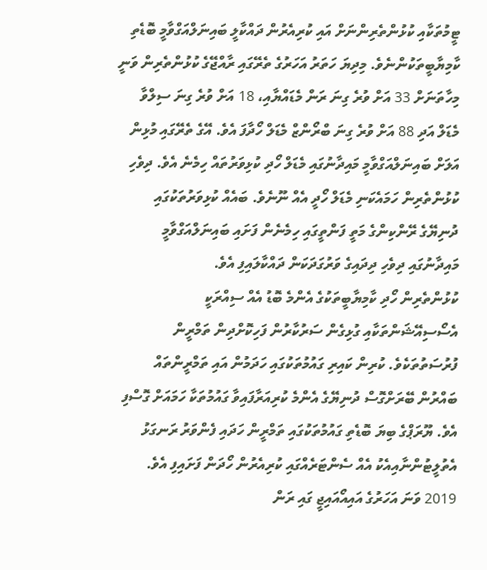ޓީމުތަކާއި ކުޅުންތެރިންނަށް އައި ކުރިއެރުން ދައްކާލީ ބައިނަލްއަގްވާމީ ބޮޑެތި ކާމިޔާބީތަކުންނެވެ. މިދިޔަ ހަތަރު އަހަރުގެ ތެރޭގައި ރާއްޖޭގެ ކުޅުންތެރިން ވަނީ މިހާތަނަށް 33 އަށް ވުރެ ގިނަ ރަން މެޑައްޔާއި، 18 އަށް ވުރެ ގިނަ ސިލްވާ މެޑަލް އަދި 88 އަށް ވުރެ ގިނަ ބްރޯންޒް މެޑަލް ހޯދާފަ އެވެ. އޭގެ ތެރޭގައި މުޅިން އަލަށް ބައިނަލްއަގްވާމީ މައިދާނުގައި މެޑަލް ހޯދި ކުޅިވަރުތައް ހިމެނެ އެވެ. ދިވެހި ކުޅުންތެރިން ހަމައެކަނި މެޑަލް ހޯދީ އެއް ނޫނެވެ. ބައެއް ކުޅިވަރުތަކުގައި ދުނިޔޭގެ ރޭންކިންގެ މަތީ ފަންތީގައި ހިމެނެން ފަށައި ބައިނަލްއަގްވާމީ މައިދާނުގައި ދިވެހި ދިދައިގެ ވަރުގަދަކަން ދައްކާލައިފި އެވެ.
ކުޅުންތެރިން ހޯދި ކާމިޔާބީތަކުގެ އެންމެ ބޮޑު އެއް ސިއްރަކީ އެސޯސިއޭޝަންތަކާއި ގުޅިގެން ސަރުކާރުން ފަހިކޮށްދިން ތަމްރީން ފުރުސަތުތަކެވެ. ކުރިން ކައިރި ގައުމުތަކުގައި ހަދަމުން އައި ތަމްރީންތައް ބައްރުން ބޭރަށްގޮސް ދުނިޔޭގެ އެންމެ ކުރިއަރާފައިވާ ގައުމުތަކާ ހަމައަށް ގޮސްފި އެވެ. ޔޫރަޕްގެ ބިޔަ ބޮޑެތި ގައުމުތަކުގައި ތަމްރީން ހަދައި ފެންވަރު ރަނގަޅު އެތުލީޓުންނާއިއެކު އެއް ސެންޓަރެއްގައި ކުރިއެރުން ހޯދަން ފަށައިފި އެވެ.
2019 ވަނަ އަހަރުގެ އައިއޯއައިޖީ ގައި ރަން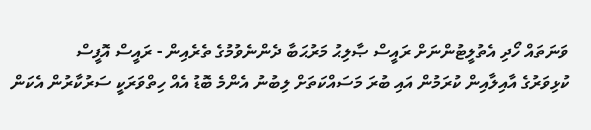ވަނަތައް ހޯދި އެތުލީޓުންނަށް ރައީސް ޞާލިޙު މަރުޙަބާ ދެންނެވުމުގެ ތެރެއިން - ރައީސް އޮފީސް
ކުޅިވަރުގެ އާއިލާއިން ކުރަމުން އައި ބުރަ މަސައްކަތަށް ލިބުނު އެންމެ ބޮޑު އެއް ހިތްވަރަކީ ސަރުކާރުން އެކަން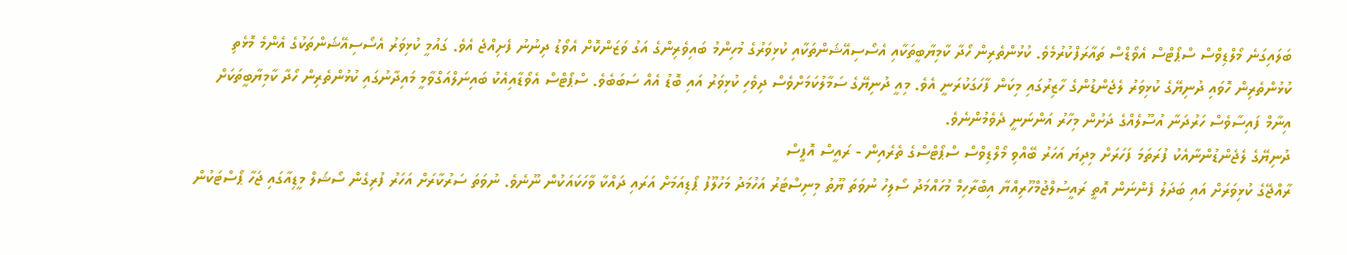ބަލައިގަނެ މޯލްޑިވްސް ސްޕޯޓްސް އެވޯޑްސް ތައާރަފްކުރުމެވެ. ކުޅުންތެރިން ހޯދާ ކާމިޔާބީތަކާއި އެސޯސިއޭޝަންތަކާއި ކުޅިވަރުގެ މުހިންމު ބައިވެރިންގެ އަގު ވަޒަންކޮށް އެވޯޑު ދިނުނު ފެށިއްޖެ އެވެ. ގައުމީ ކުޅިވަރު އެސޯސިއޭޝަންތަކުގެ އެންމެ މޮޅެތި ކުޅުންތެރިން ހޮވައި ދުނިޔޭގެ ކުޅިވަރު ލެޖެންޑުންގެ ހާޒިރުގައި މިކަން ފާހަގަކުރަނީ އެވެ. މިއީ ދުނިޔޭގެ ސަމާލުކަމަށްވެސް ދިވެހި ކުޅިވަރު އައި ބޮޑު އެއް ސަބަބެވެ. ސްޕޯޓްސް އެވޯޑާއިއެކު ބައިނަލްއަގްވާމީ މައިދާނުގައި ކުޅުންތެރިން ހޯދާ ކާމިޔާބީތަކަށް އިނާމް ފައިސާވެސް ހަރުދަނާ އުސޫލެއްގެ ދަށުން މިހާރު އަންނަނީ ދެވެމުންނެވެ.
ދުނިޔޭގެ ލެޖެންޑުންނާއެކު ފުރަތަމަ ފަހަރަށް މިދިޔަ އަހަރު ބޭއްވި މޯލްޑިވްސް ސްޕޯޓްސްގެ ތެރެއިން - ރައީސް އޮފީސް
ރާއްޖޭގެ ކުޅިވަރަށް އައި ބަދަލު ފެންނަން އޮތީ ރައީސުލްޖުމްހޫރިއްޔާ އިބްރާހިމް މުހައްމަދު ސޯލިހު ނުވަތަ ޔޫތު މިނިސްޓަރު އަހުމަދު މަހުލޫފު ޕޯޑިއަމަށް އަރައި ދައްކާ ވާހަކައަކުން ނޫނެވެ. ނުވަތަ ސަރުކާރަށް އަހަރު ފުރިގެން ސޯޝަލް މީޑިއާގައި ޖަހާ ޕޯސްޓަކުން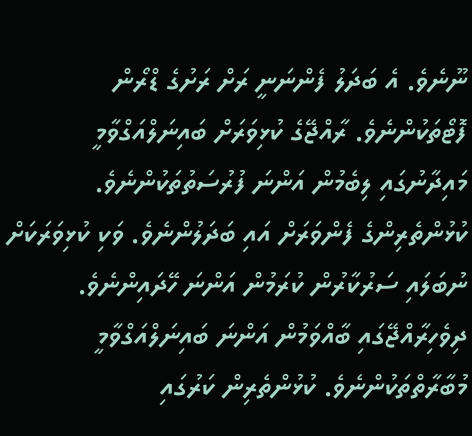ނޫނެވެ. އެ ބަދަލު ފެންނަނީ ރަށް ރަށުގެ ޑްރޯން ފޮޓޯތަކުންނެވެ. ރާއްޖޭގެ ކުޅިވަރަށް ބައިނަލްއަގްވާމީ މައިދާނުގައި ލިބެމުން އަންނަ ފުރުސަތުތަކުންނެވެ. ކުޅުންތެރިންގެ ފެންވަރަށް އައި ބަދަލުންނެވެ. ވަކި ކުޅިވަރަކަށް ނުބަލައި ސަރުކާރުން ކުރަމުން އަންނަ ހޭދައިންނެވެ. ދިވެހިރާއްޖޭގައި ބާއްވަމުން އަންނަ ބައިނަލްއަގްވާމީ މުބާރާތްތަކުންނެވެ. ކުޅުންތެރިން ކަރުގައި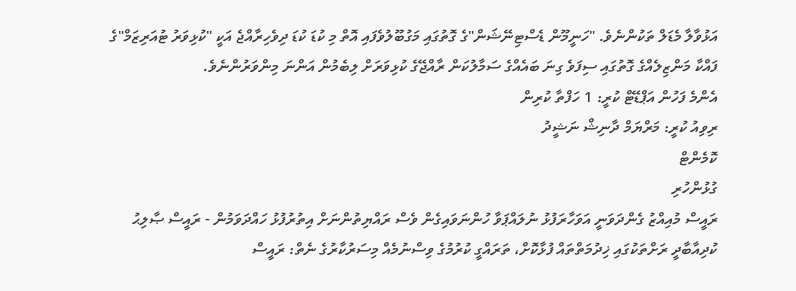އަޅުވާލާ މެޑަލް ތަކުންނެވެ. "ހަނީމޫން ޑެސްޓިނޭޝަން"ގެ ގޮތުގައި މަގުބޫލުވެފައި އޮތް މި ކުޑަ ކުޑަ ދިވެހިރާއްޖެ އަކީ "ކުޅިވަރު ޓުއަރިޒަމް"ގެ ފައްކާ މަންޒިލެއްގެ ގޮތުގައި ސިފަވެ ގިނަ ބައެއްގެ ސަމާލުކަން ރާއްޖޭގެ ކުޅިވަރަށް ލިބެމުން އަންނަ މިންވަރުންނެވެ.
އެންމެ ފަހުން އަޕްޑޭޓް ކުރީ: 1 ހަފްތާ ކުރިން
ރިވިއު ކުރީ: މަރްޔަމް ދާނިޝް ނަޝީދު
ކޮމެންޓް
ގުޅުންހުރި
ރައީސް މުއިއްޒު ގެންދަވަނީ އަވަހާރަފުޅު ނުލައްޕަވާ ހުންނަވައިގެން ވެސް ރައްޔިތުންނަށް އިތުރުފުޅު ހައްދަވަމުން - ރައީސް ޞާލިޙު
ކުދިއާބާދީ ރަށްތަކުގައި ޚިދުމަތްތައް ފުޅާކޮށް، ތަރައްގީ ކުރުމުގެ ވިސްނުމެއް މިސަރުކާރުގެ ނެތް: ރައީސް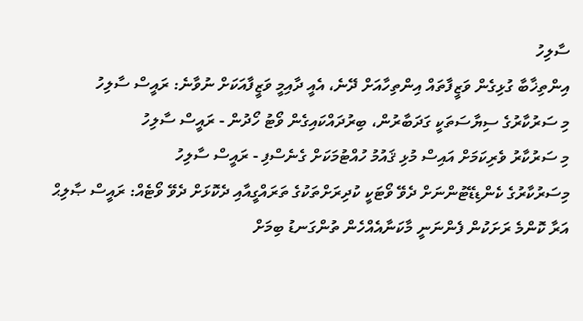ސާލިހު
އިންތިޚާބާ ގުޅިގެން ވަޒީފާތައް އިންތިހާއަށް ދޭނެ، އެއީ ދާއިމީ ވަޒީފާއަކަށް ނުވާނެ: ރައީސް ސާލިހު
މި ސަރުކާރުގެ ސިޔާސަތަކީ ގަދަބާރުން، ބިރުދައްކައިގެން ވޯޓު ހޯދުން - ރައީސް ސާލިހު
މި ސަރުކާރު ވެރިކަމަށް އައިސް މުޅި ޤައުމު ހުއްޓުމަކަށް ގެނެސްފި - ރައީސް ސާލިހު
މިސަރުކާރުގެ ކެންޑިޑޭޓުންނަށް ދެވޭ ވޯޓަކީ ކުދިރަށްތަކުގެ ތަރައްގީއާއި ދެކޮޅަށް ދެވޭ ވޯޓެއް: ރައީސް ޞާލިޙް
އަރާ ކޮންމެ ރަށަކުން ފެންނަނީ މާކަނާއެއްހެން ތުންގަނޑު ބިމަށް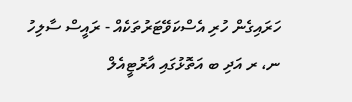ހަރައިގެން ހުރި އެސްކަވޭޓަރުތަކެއް - ރައީސް ސާލިހު
ނ، ރ އަދި ބ އަތޮޅުގައި އާރުޓީއެލް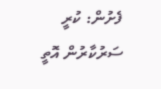ފެށުން: ކުރީ ސަރުކާރުން އޮތީ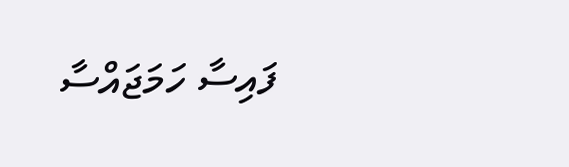ފައިސާ ހަމަޖައްސާ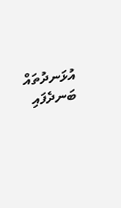އުޅަނދުތައް ބަނދެފައި